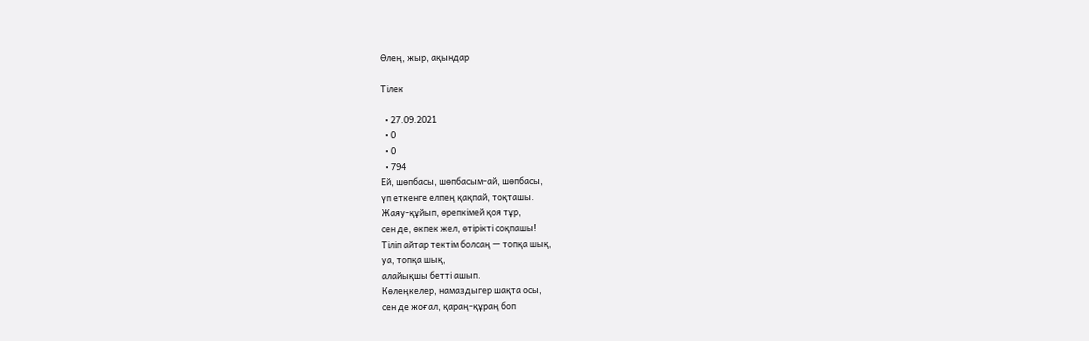Өлең, жыр, ақындар

Тілек

  • 27.09.2021
  • 0
  • 0
  • 794
Ей, шөпбасы, шөпбасым-ай, шөпбасы,
үп еткенге елпең қақпай, тоқташы.
Жаяу-құйып, өрепкімей қоя тұр,
сен де, өкпек жел, өтірікті соқпашы!
Тіліп айтар тектім болсаң — топқа шық,
уа, топқа шық,
алайықшы бетті ашып.
Көлеңкелер, намаздыгер шақта осы,
сен де жоғал, қараң-құраң боп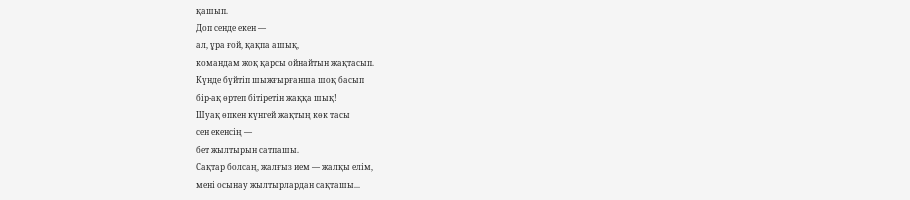қашып.
Доп сенде екен —
ал, ұра ғой, қақпа ашық,
командам жоқ қарсы ойнайтын жақтасып.
Күнде бүйтіп шыжғырғанша шоқ басып
бір-ақ өртеп бітіретін жаққа шық!
Шуақ өпкен күнгей жақтың көк тасы
сен екенсің —
бет жылтырын сатпашы.
Сақтар болсаң, жалғыз ием — жалқы елім,
мені осынау жылтырлардан сақташы...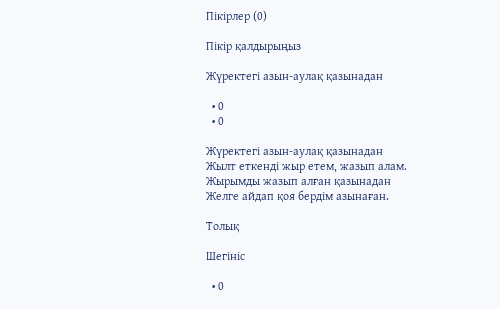Пікірлер (0)

Пікір қалдырыңыз

Жүректегі азын-аулақ қазынадан

  • 0
  • 0

Жүректегі азын-аулақ қазынадан
Жылт еткенді жыр етем, жазып алам.
Жырымды жазып алған қазынадан
Желге айдап қоя бердім азынаған.

Толық

Шегініс

  • 0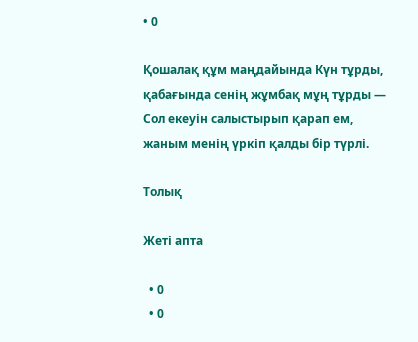• 0

Қошалақ құм маңдайында Күн тұрды,
қабағында сенің жұмбақ мұң тұрды —
Сол екеуін салыстырып қарап ем,
жаным менің үркіп қалды бір түрлі.

Толық

Жеті апта

  • 0
  • 0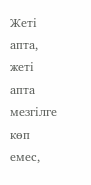Жеті апта, жеті апта мезгілге көп емес,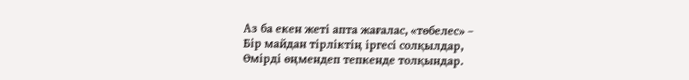Аз ба екен жеті апта жағалас, «төбелес» –
Бір майдан тірліктің іргесі солқылдар,
Өмірді өңмендеп тепкенде толқындар.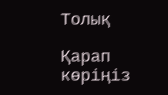Толық

Қарап көріңіз